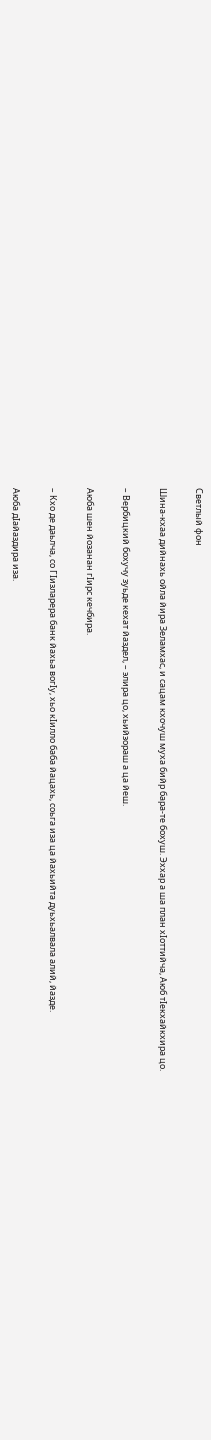Светлый фон

Шина-кхаа дийнахь ойла йира Зеламхас, и сацам кхочуш муха бийр бара-те бохуш. Эххар а ша план хIоттийча, Аюб тIекхайкхира цо.

– Вербицкий бохучу зуьде кехат йаздел, – элира цо, хьийзораш а ца йеш.

Аюба шен йозанан гIирс кечбира.

– Кхо де даьлча, со ГIизларера банк йахьа вoгIy, хьо кIилло баба йацахь, соьга иза ца йахьийта дуьхьалвала алий, йазде.

Аюба дIайаздира иза.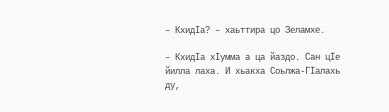– КхидIа? – хаьттира цо Зеламхе.

– КхидIа хIyммa а ца йаздо. Сан цIе йилла лаха. И хьакха Соьлжа-ГIалахь ду,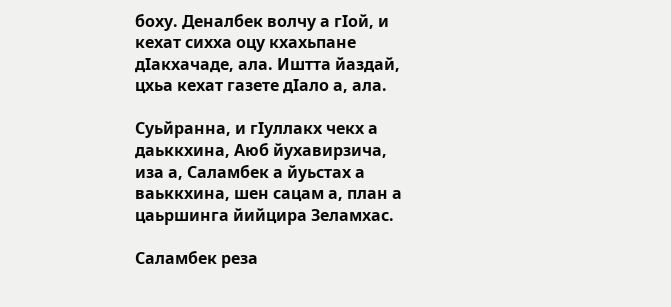боху. Деналбек волчу а гIой, и кехат сихха оцу кхахьпане дIакхачаде, ала. Иштта йаздай, цхьа кехат газете дIало а, ала.

Суьйранна, и гIуллакх чекх а даьккхина, Аюб йухавирзича, иза а, Саламбек а йуьстах а ваьккхина, шен сацам а, план а цаьршинга йийцира Зеламхас.

Саламбек реза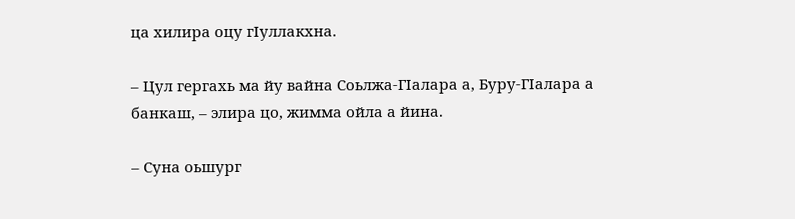ца хилира оцу гIуллакхна.

– Цул гергахь ма йу вайна Соьлжа-ГIалара а, Буру-ГIалара а банкаш, – элира цо, жимма ойла а йина.

– Суна оьшург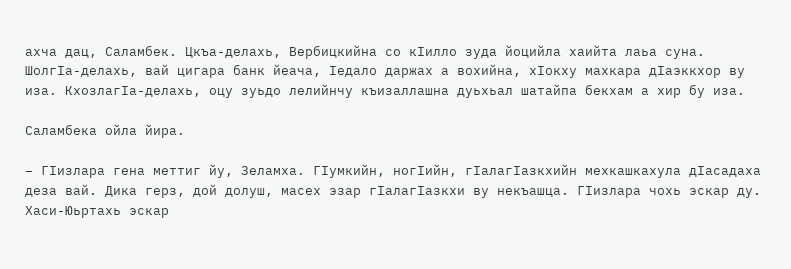ахча дац, Саламбек. Цкъа-делахь, Вербицкийна со кIилло зуда йоцийла хаийта лаьа суна. ШолгIа-делахь, вай цигара банк йеача, Iедало даржах а вохийна, хIокху махкара дIаэккхор ву иза. КхозлагIа-делахь, оцу зуьдо лелийнчу къизаллашна дуьхьал шатайпа бекхам а хир бу иза.

Саламбека ойла йира.

– ГIизлара гена меттиг йу, Зеламха. ГIумкийн, ногIийн, гIалагIазкхийн мехкашкахула дIасадаха деза вай. Дика герз, дой долуш, масех эзар гIалагIазкхи ву некъашца. ГIизлара чохь эскар ду. Хаси-Юьртахь эскар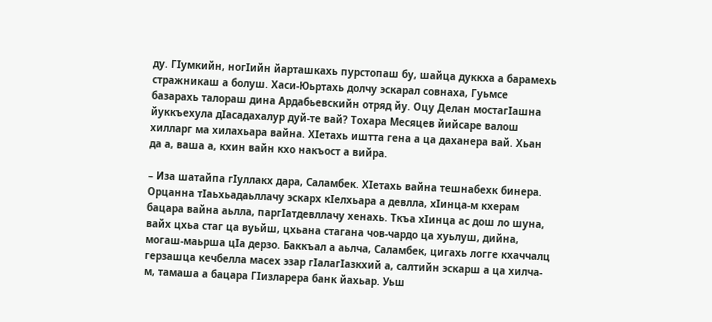ду. ГIумкийн, ногIийн йарташкахь пурстопаш бу, шайца дуккха а барамехь стражникаш а болуш. Хаси-Юьртахь долчу эскарал совнаха, Гуьмсе базарахь талораш дина Ардабьевскийн отряд йу. Оцу Делан мостагIашна йуккъехула дIасадахалур дуй-те вай? Тохара Месяцев йийсаре валош хилларг ма хилахьара вайна. ХIетахь иштта гена а ца даханера вай. Хьан да а, ваша а, кхин вайн кхо накъост а вийра.

– Иза шатайпа гIуллакх дара, Саламбек. ХIетахь вайна тешнабехк бинера. Орцанна тIаьхьадаьллачу эскарх кIелхьара а девлла, хIинца-м кхерам бацара вайна аьлла, паргIатдевллачу хенахь. Ткъа хIинца ас дош ло шуна, вайх цхьа стаг ца вуьйш, цхьана стагана чов-чардо ца хуьлуш, дийна, могаш-маьрша цIа дерзо. Баккъал а аьлча, Саламбек, цигахь логге кхаччалц герзашца кечбелла масех эзар гIалагIазкхий а, салтийн эскарш а ца хилча-м, тамаша а бацара ГIизларера банк йахьар. Уьш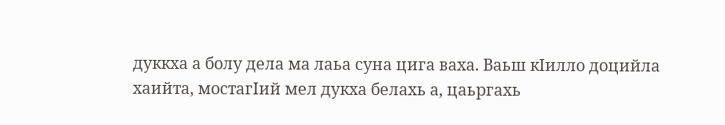дуккха а болу дела ма лаьа суна цига ваха. Ваьш кIилло доцийла хаийта, мостагIий мел дукха белахь а, цаьргахь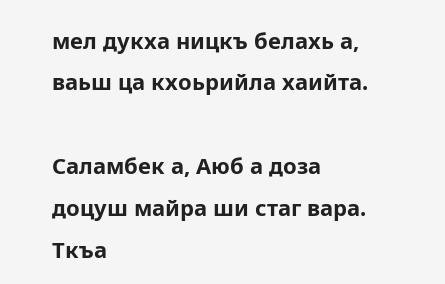мел дукха ницкъ белахь а, ваьш ца кхоьрийла хаийта.

Саламбек а, Аюб а доза доцуш майра ши стаг вара. Ткъа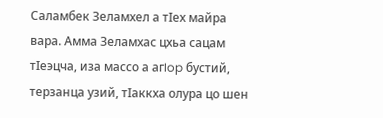Саламбек Зеламхел а тIех майра вара. Амма Зеламхас цхьа сацам тIеэцча, иза массо а aгIop бустий, терзанца узий, тIаккха олура цо шен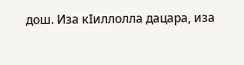дош. Иза кIиллолла дацара, иза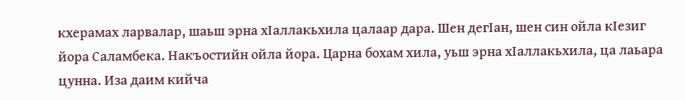кхерамах ларвалар, шаьш эрна хIаллакьхила цалаар дара. Шен дегIан, шен син ойла кIезиг йора Саламбека. Накъостийн ойла йора. Царна бохам хила, уьш эрна хIаллакьхила, ца лаьара цунна. Иза даим кийча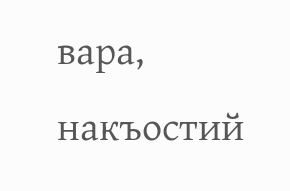вара, накъостий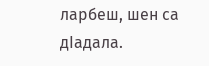ларбеш, шен са дIадала.